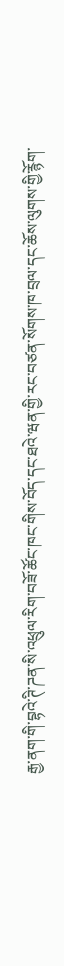རྒྱ་ནག་གི་བྷའེ་ཊི་ཌན་སི་འཕྲུལ་རིག་བཟོ་ཚོང་ཁང་གིས་བོད་དང་ཐའེ་ཝན་གྱི་རང་བཙན་སོགས་ཁ་བྲལ་དང་ཆོས་ལུགས་གྱི་རྙོག་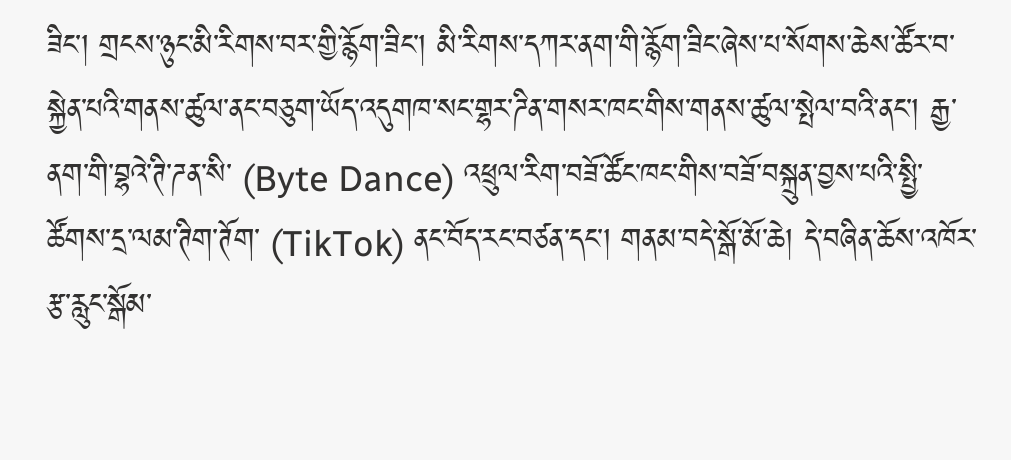ཟིང་། གྲངས་ཉུང་མི་རིགས་བར་གྱི་རྙོག་ཟིང་། མི་རིགས་དཀར་ནག་གི་རྙོག་ཟིང་ཞེས་པ་སོགས་ཆེས་ཚོར་བ་སྐྱེན་པའི་གནས་ཚུལ་ནང་བཅུག་ཡོད་འདུགཁ་སང་གྷར་ཌིན་གསར་ཁང་གིས་གནས་ཚུལ་སྤེལ་བའི་ནང་། རྒྱ་ནག་གི་བྷའེ་ཊི་ཌན་སི་ (Byte Dance) འཕྲུལ་རིག་བཟོ་ཚོང་ཁང་གིས་བཟོ་བསྐྲུན་བྱས་པའི་སྤྱི་ཚོགས་དྲ་ལམ་ཊིག་ཊོག་ (TikTok) ནང་བོད་རང་བཙན་དང་། གནམ་བདེ་སྒོ་མོ་ཆེ། དེ་བཞིན་ཆོས་འཁོར་རྩ་རླུང་སྒོམ་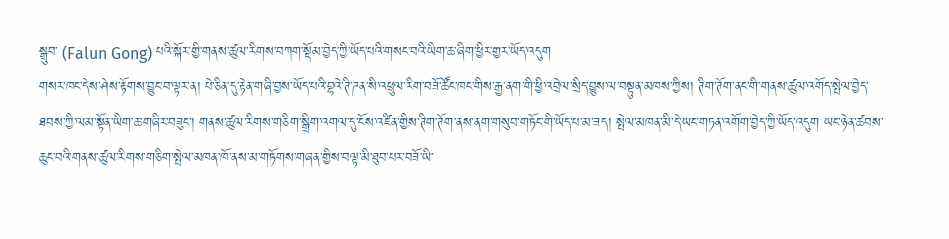སྒྲུབ་ (Falun Gong) པའི་སྐོར་གྱི་གནས་ཚུལ་རིགས་བཀག་སྡོམ་བྱེད་ཀྱི་ཡོད་པའི་གསང་བའི་ཡིག་ཆ་ཞིག་ཕྱིར་གྱར་ཡོད་འདུག
གསར་ཁང་དེས་ཤེས་རྟོགས་བྱུང་བ་ལྟར་ན། པེ་ཅིན་དུ་རྟེན་གཞི་བྱས་ཡོད་པའི་བྷའེ་ཊི་ཌན་སི་འཕྲུལ་རིག་བཟོ་ཚོང་ཁང་གིས་རྒྱ་ནག་གི་ཕྱི་འབྲེལ་སྲིད་བྱུས་ལ་བསྟུན་མཁས་ཀྱིས། ཊིག་ཊོག་ནང་གི་གནས་ཚུལ་འགོད་སྤེལ་བྱེད་ཐབས་ཀྱི་ལམ་སྟོན་ཡིག་ཆ་གཞིར་བཟུང་། གནས་ཚུལ་རིགས་གཅིག་སྒྲིག་འགལ་དུ་ངོས་འཛིན་གྱིས་ཊིག་ཊོག་ནས་ནག་གསུབ་གཏོང་གི་ཡོད་པ་མ་ཟད། སྤེལ་མཁན་མི་དེ་ཡང་གཏན་འགོག་བྱེད་ཀྱི་ཡོད་འདུག ཡང་ཉེན་ཚབས་ཆུང་བའི་གནས་ཚུལ་རིགས་གཅིག་སྤེལ་མཁན་ཁོ་ནས་མ་གཏོགས་གཞན་གྱིས་བལྟ་མི་ཐུབ་པར་བཟོ་ཡི་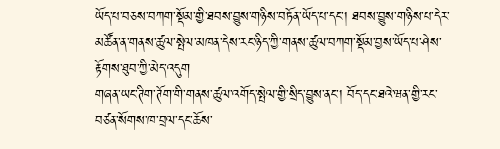ཡོད་པ་བཅས་བཀག་སྡོམ་གྱི་ཐབས་བྱུས་གཉིས་བཏོན་ཡོད་པ་དང་། ཐབས་བྱུས་གཉིས་པ་དེར་མཚོན་ན་གནས་ཚུལ་སྤེལ་མཁན་དེས་རང་ཉིད་ཀྱི་གནས་ཚུལ་བཀག་སྡོམ་བྱས་ཡོད་པ་ཤེས་རྟོགས་ཐུབ་ཀྱི་མེད་འདུག
གཞན་ཡང་ཊིག་ཊོག་གི་གནས་ཚུལ་འགོད་སྤེལ་གྱི་སྲིད་བྱུས་ནང་། བོད་དང་ཐའེ་ཝན་གྱི་རང་བཙན་སོགས་ཁ་བྲལ་དང་ཆོས་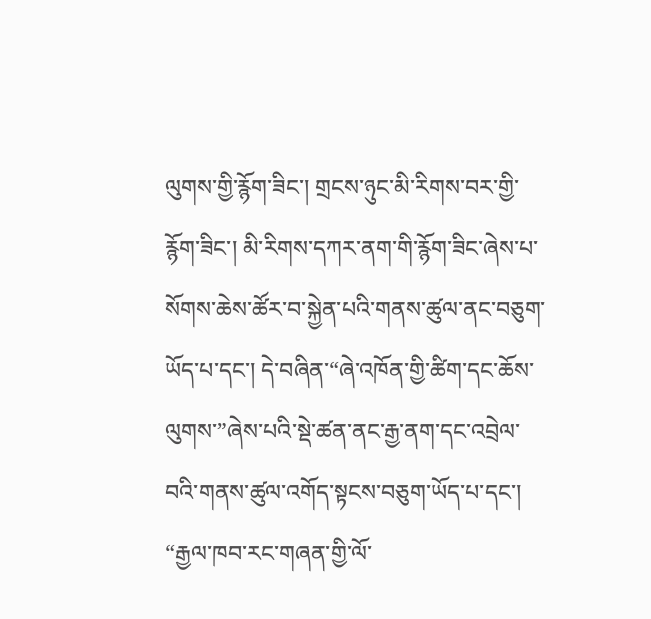ལུགས་གྱི་རྙོག་ཟིང་། གྲངས་ཉུང་མི་རིགས་བར་གྱི་རྙོག་ཟིང་། མི་རིགས་དཀར་ནག་གི་རྙོག་ཟིང་ཞེས་པ་སོགས་ཆེས་ཚོར་བ་སྐྱེན་པའི་གནས་ཚུལ་ནང་བཅུག་ཡོད་པ་དང་། དེ་བཞིན་“ཞེ་འཁོན་གྱི་ཚིག་དང་ཆོས་ལུགས་”ཞེས་པའི་སྡེ་ཚན་ནང་རྒྱ་ནག་དང་འབྲེལ་བའི་གནས་ཚུལ་འགོད་སྟངས་བཅུག་ཡོད་པ་དང་། “རྒྱལ་ཁབ་རང་གཞན་གྱི་ལོ་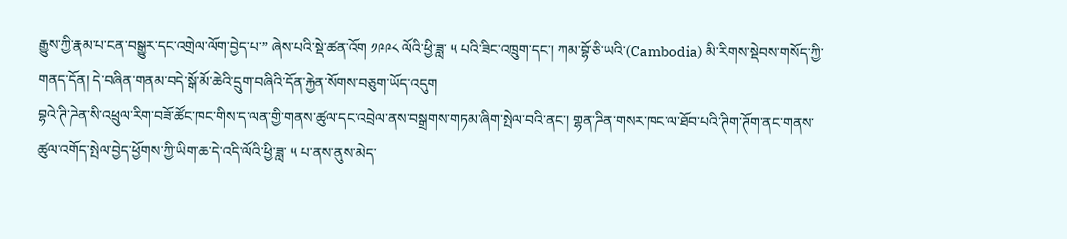རྒྱུས་ཀྱི་རྣམ་པ་ངན་བསྒྱུར་དང་འགྲེལ་ལོག་བྱེད་པ་” ཞེས་པའི་སྡེ་ཚན་འོག ༡༩༩༨ ལོའི་ཕྱི་ཟླ་ ༥ པའི་ཟིང་འཁྲུག་དང་། ཀམ་བྷོ་ཅི་ཡའི་(Cambodia) མི་རིགས་སྡེབས་གསོད་ཀྱི་གནད་དོན། དེ་བཞིན་གནམ་བདེ་སྒོ་མོ་ཆེའི་དྲུག་བཞིའི་དོན་རྐྱེན་སོགས་བཅུག་ཡོད་འདུག
བྷའེ་ཊི་ཌེན་སི་འཕྲུལ་རིག་བཟོ་ཚོང་ཁང་གིས་ད་ལན་གྱི་གནས་ཚུལ་དང་འབྲེལ་ནས་བསྒྲགས་གཏམ་ཞིག་སྤེལ་བའི་ནང་། གྷན་ཌིན་གསར་ཁང་ལ་ཐོབ་པའི་ཊིག་ཊོག་ནང་གནས་ཚུལ་འགོད་སྤེལ་བྱེད་ཕྱོགས་ཀྱི་ཡིག་ཆ་དེ་འདི་ལོའི་ཕྱི་ཟླ་ ༥ པ་ནས་ནུས་མེད་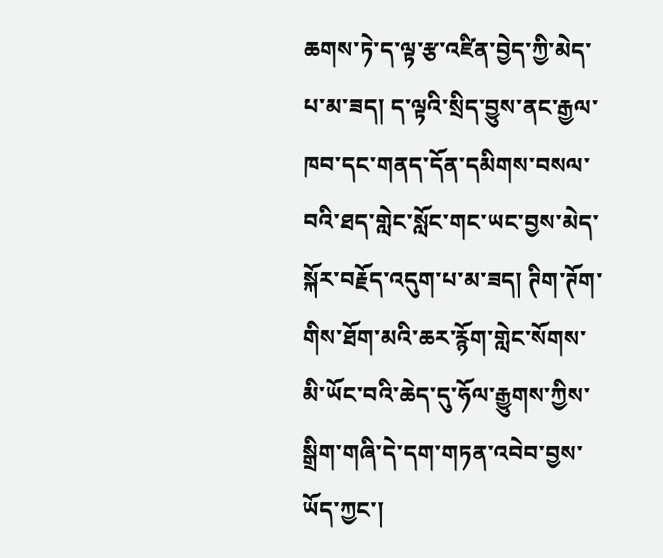ཆགས་ཏེ་ད་ལྟ་རྩ་འཛིན་བྱེད་ཀྱི་མེད་པ་མ་ཟད། ད་ལྟའི་སྲིད་བྱུས་ནང་རྒྱལ་ཁབ་དང་གནད་དོན་དམིགས་བསལ་བའི་ཐད་གླེང་སློང་གང་ཡང་བྱས་མེད་སྐོར་བརྗོད་འདུག་པ་མ་ཟད། ཊིག་ཊོག་གིས་ཐོག་མའི་ཆར་རྙོག་གླེང་སོགས་མི་ཡོང་བའི་ཆེད་དུ་ཧོལ་རྒྱུགས་ཀྱིས་སྒྲིག་གཞི་དེ་དག་གཏན་འབེབ་བྱས་ཡོད་ཀྱང་།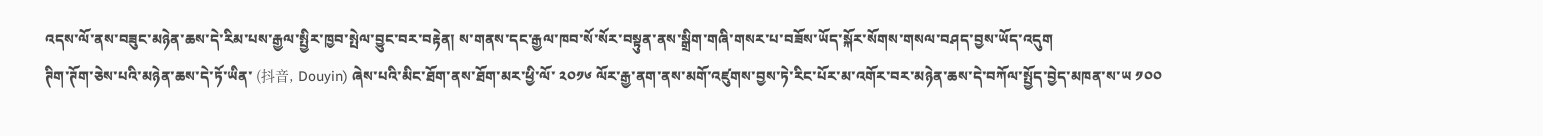འདས་ལོ་ནས་བཟུང་མཉེན་ཆས་དེ་རིམ་པས་རྒྱལ་སྤྱིར་ཁྱབ་སྤེལ་བྱུང་བར་བརྟེན། ས་གནས་དང་རྒྱལ་ཁབ་སོ་སོར་བསྟུན་ནས་སྒྲིག་གཞི་གསར་པ་བཟོས་ཡོད་སྐོར་སོགས་གསལ་བཤད་བྱས་ཡོད་འདུག
ཊིག་ཊོག་ཅེས་པའི་མཉེན་ཆས་དེ་ཏོ་ཡིན་ (抖音, Douyin) ཞེས་པའི་མིང་ཐོག་ནས་ཐོག་མར་ཕྱི་ལོ་ ༢༠༡༦ ལོར་རྒྱ་ནག་ནས་མགོ་འཛུགས་བྱས་ཏེ་རིང་པོར་མ་འགོར་བར་མཉེན་ཆས་དེ་བཀོལ་སྤྱོད་བྱེད་མཁན་ས་ཡ ༡༠༠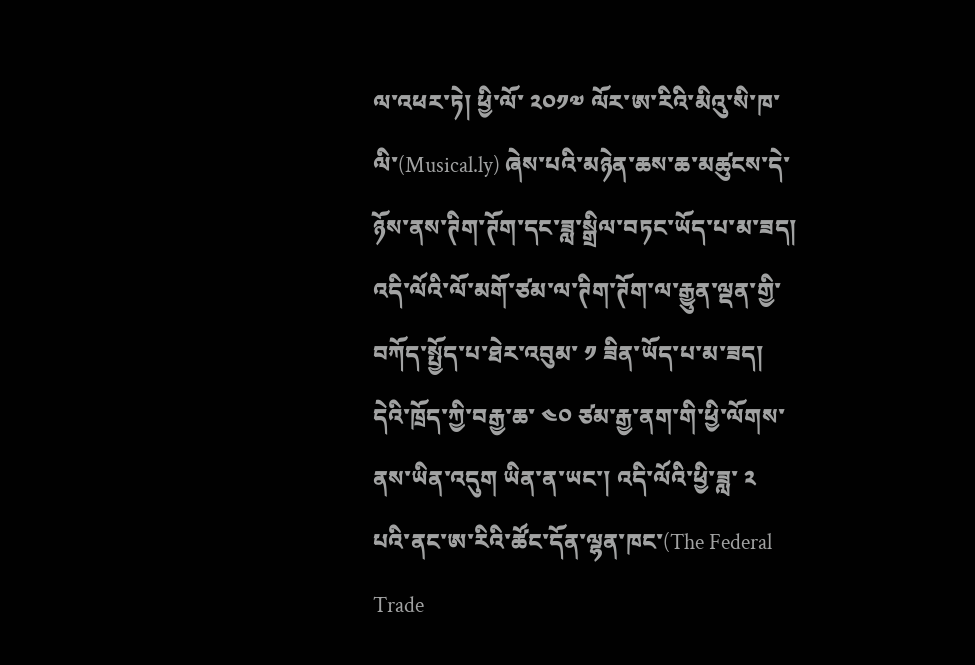ལ་འཕར་ཏེ། ཕྱི་ལོ་ ༢༠༡༧ ལོར་ཨ་རིའི་མིའུ་སི་ཁ་ལི་(Musical.ly) ཞེས་པའི་མཉེན་ཆས་ཆ་མཚུངས་དེ་ཉོས་ནས་ཊིག་ཊོག་དང་ཟླ་སྒྲིལ་བཏང་ཡོད་པ་མ་ཟད། འདི་ལོའི་ལོ་མགོ་ཙམ་ལ་ཊིག་ཊོག་ལ་རྒྱུན་ལྡན་གྱི་བཀོད་སྤྱོད་པ་ཐེར་འབུམ་ ༡ ཟིན་ཡོད་པ་མ་ཟད། དེའི་ཁྲོད་ཀྱི་བརྒྱ་ཆ་ ༤༠ ཙམ་རྒྱ་ནག་གི་ཕྱི་ལོགས་ནས་ཡིན་འདུག ཡིན་ན་ཡང་། འདི་ལོའི་ཕྱི་ཟླ་ ༢ པའི་ནང་ཨ་རིའི་ཚོང་དོན་ལྷན་ཁང་(The Federal Trade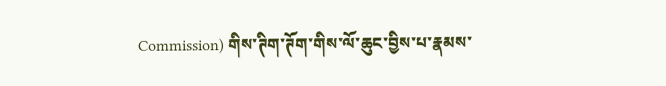Commission) གིས་ཊིག་ཊོག་གིས་ལོ་ཆུང་བྱིས་པ་རྣམས་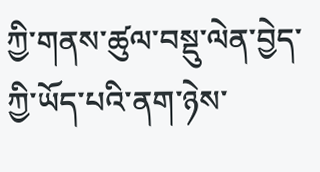ཀྱི་གནས་ཚུལ་བསྡུ་ལེན་བྱེད་ཀྱི་ཡོད་པའི་ནག་ཉེས་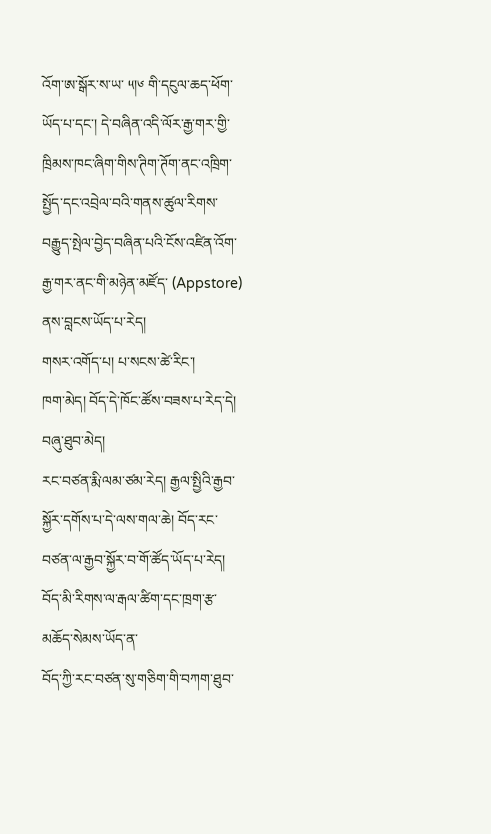འོག་ཨ་སྒོར་ས་ཡ་ ༥།༦ གི་དངུལ་ཆད་ཕོག་ཡོད་པ་དང་། དེ་བཞིན་འདི་ལོར་རྒྱ་གར་གྱི་ཁྲིམས་ཁང་ཞིག་གིས་ཊིག་ཊོག་ནང་འཁྲིག་སྤྱོད་དང་འབྲེལ་བའི་གནས་ཚུལ་རིགས་བརྒྱུད་སྤེལ་བྱེད་བཞིན་པའི་ངོས་འཛིན་འོག་རྒྱ་གར་ནང་གི་མཉེན་མཛོད་ (Appstore) ནས་བླངས་ཡོད་པ་རེད།
གསར་འགོད་པ། པ་སངས་ཚེ་རིང་།
ཁག་མེད། བོད་དེ་ཁོང་ཚོས་བཟས་པ་རེད་དེ། བཞུ་ཐུབ་མེད།
རང་བཙན་རྨི་ལམ་ཙམ་རེད། རྒྱལ་སྤྱིའི་རྒྱབ་སྐྱོར་དགོས་པ་དེ་ལས་གལ་ཆེ། བོད་རང་བཙན་ལ་རྒྱབ་སྐྱོར་བ་གོ་ཚོད་ཡོད་པ་རེད།
བོད་མི་རིགས་ལ་རྒལ་ཚིག་དང་ཁྲག་རྩ་མཆོད་སེམས་ཡོད་ན་
བོད་ཀྱི་རང་བཙན་སུ་གཅིག་གི་བཀག་ཐུབ་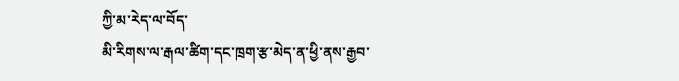ཀྱི་མ་རེད་ལ་བོད་
མི་རིགས་ལ་རྒལ་ཚིག་དང་ཁྲག་རྩ་མེད་ན་ཕྱི་ནས་རྒྱབ་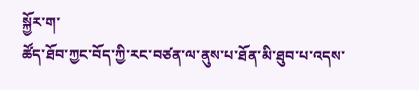སྐྱོར་ག་
ཚོད་ཐོབ་ཀྱང་བོད་ཀྱི་རང་བཙན་ལ་ནུས་པ་ཐོན་མི་ཐུབ་པ་འདས་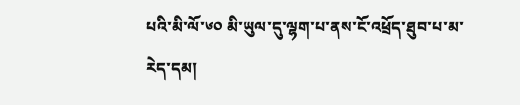པའི་མི་ལོ་༦༠ མི་ཡུལ་དུ་ལྷག་པ་ནས་ངོ་འཕྲོད་ཐུབ་པ་མ་རེད་དམ།